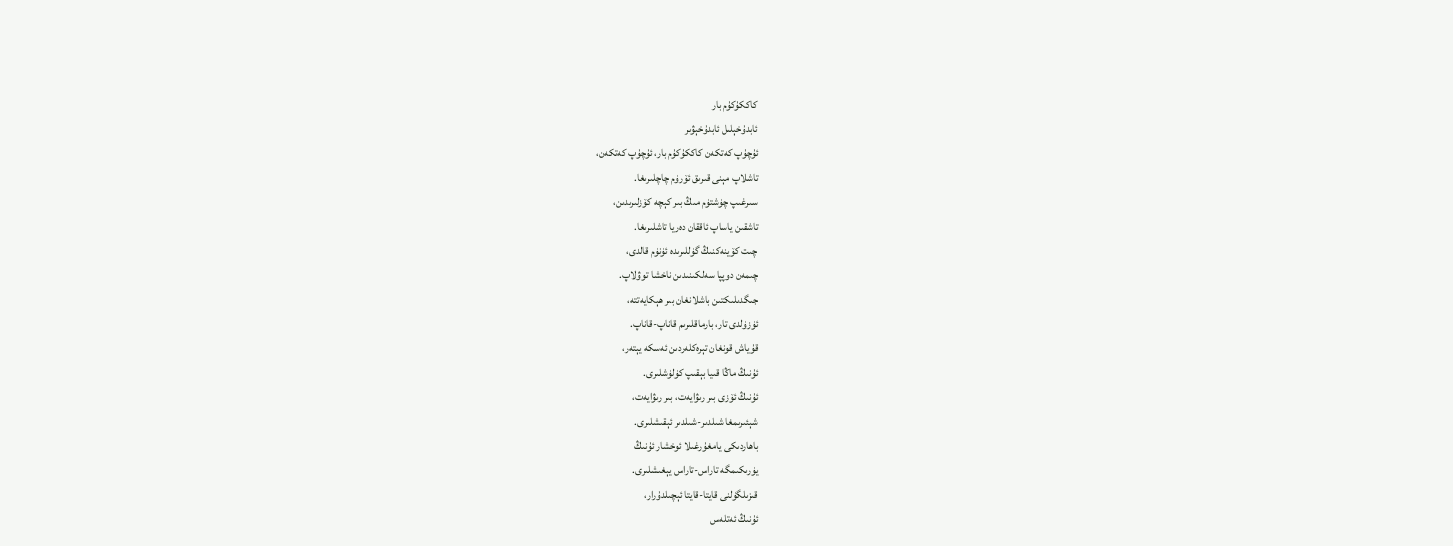كاككۇكۇم بار
ئابدۇخېلىل ئابدۇخېۋىر
ئۇچۇپ كەتكەن كاككۇكۇم بار، ئۇچۇپ كەتكەن،
تاشلاپ مېنى قىرىق ئۆرۈم چاچلىرىغا.
سىرغىپ چۈشتۈم مىڭ بىر كېچە كۆزلىرىدىن،
تاشقىن ياساپ ئاققان دەريا تاشلىرىغا.
چىت كۆينەكنىڭ گۈللىرىدە ئۈنۈم قالدى،
چىمەن دوپپا سەلكىنىدىن ناخشا توۋلاپ.
جىگدىلىكتىن باشلانغان بىر ھېكايەتتە،
ئۈزۈلدى تار، بارماقلىرىم قاناپ-قاناپ.
قۇياش قونغان تېرەكلەردىن ئەسكە يېتەر،
ئۇنىڭ ماڭا قىيا بېقىپ كۈلۈشلىرى.
ئۇنىڭ ئۆزى بىر رىۋايەت، بىر رىۋايەت،
شېئىرىمغا شىلدىر-شىلدىر ئېقىشلىرى.
باھاردىكى يامغۇرغىلا ئوخشار ئۇنىڭ
يۈرىكىمگە تاراس-تاراس يېغىشلىرى.
قىزىلگۈلنى قايتا-قايتا ئېچىلدۇرار،
ئۇنىڭ ئەتلەس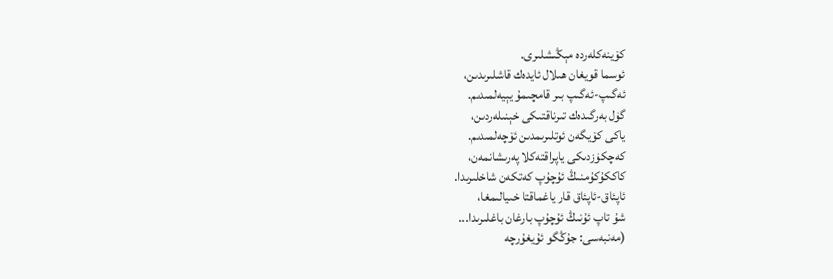كۆينەكلەردە مېڭىشلىرى.
ئوسما قويغان ھىلال ئايدەك قاشلىرىدىن،
ئەگىپ-ئەگىپ بىر قامچىمۇ يېيەلمىدىم.
گۈل بەرگىدەك تىرناقتىكى خېنىلەردىن،
ياكى كۆيگەن ئوتلىرىمدىن ئۆچەلمىدىم.
كەچكۈزدىكى ياپراقتەكلا پەرىشانمەن،
كاككۇكۇمنىڭ ئۇچۇپ كەتكەن شاخلىرىدا.
ئاپئاق-ئاپئاق قار ياغماقتا خىيالىمغا،
شۇ تاپ ئۇنىڭ ئۇچۇپ بارغان باغلىرىدا...
(مەنبەسى: جۇڭگو ئۇيغۇرچە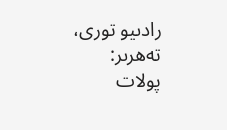رادىيو تورى، تەھرىر: پولات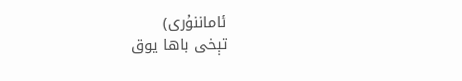ئاماننۇرى)
تېخى باھا يوق